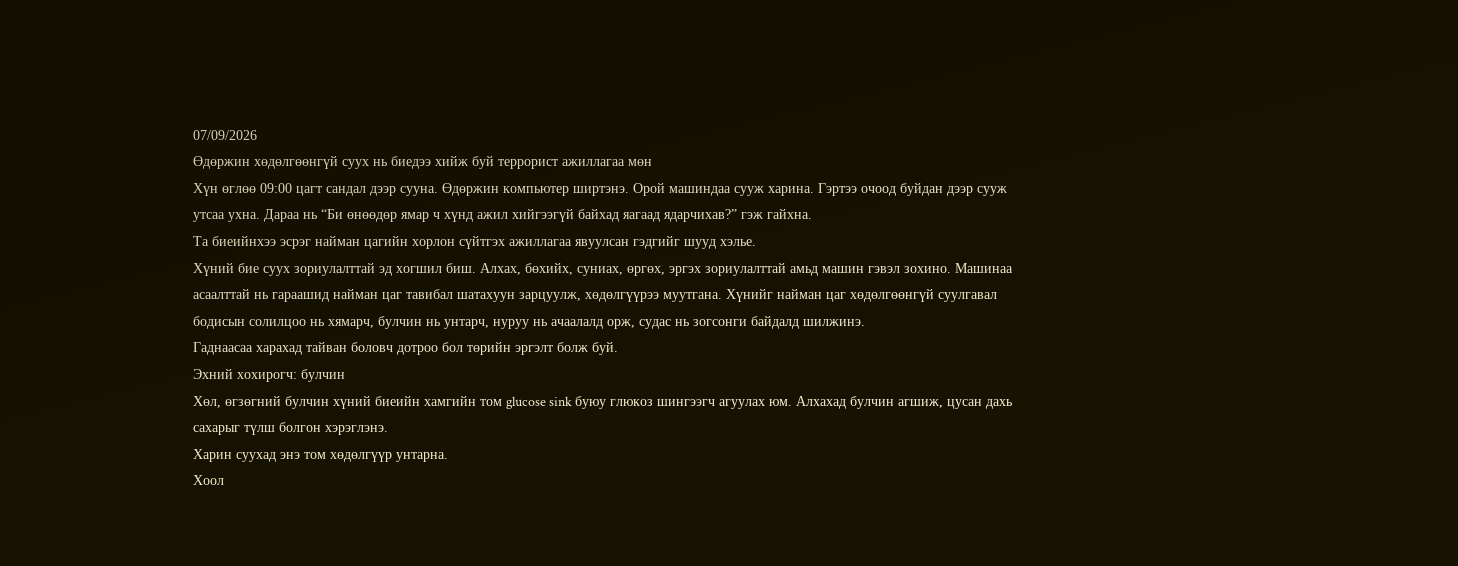07/09/2026
Өдөржин хөдөлгөөнгүй суух нь биедээ хийж буй террорист ажиллагаа мөн
Хүн өглөө 09:00 цагт сандал дээр сууна. Өдөржин компьютер ширтэнэ. Орой машиндаа сууж харина. Гэртээ очоод буйдан дээр сууж утсаа ухна. Дараа нь “Би өнөөдөр ямар ч хүнд ажил хийгээгүй байхад яагаад ядарчихав?” гэж гайхна.
Та биеийнхээ эсрэг найман цагийн хорлон сүйтгэх ажиллагаа явуулсан гэдгийг шууд хэлье.
Хүний бие суух зориулалттай эд хогшил биш. Алхах, бөхийх, суниах, өргөх, эргэх зориулалттай амьд машин гэвэл зохино. Машинаа асаалттай нь гараашид найман цаг тавибал шатахуун зарцуулж, хөдөлгүүрээ муутгана. Хүнийг найман цаг хөдөлгөөнгүй суулгавал бодисын солилцоо нь хямарч, булчин нь унтарч, нуруу нь ачаалалд орж, судас нь зогсонги байдалд шилжинэ.
Гаднаасаа харахад тайван боловч дотроо бол төрийн эргэлт болж буй.
Эхний хохирогч: булчин
Хөл, өгзөгний булчин хүний биеийн хамгийн том glucose sink буюу глюкоз шингээгч агуулах юм. Алхахад булчин агшиж, цусан дахь сахарыг түлш болгон хэрэглэнэ.
Харин суухад энэ том хөдөлгүүр унтарна.
Хоол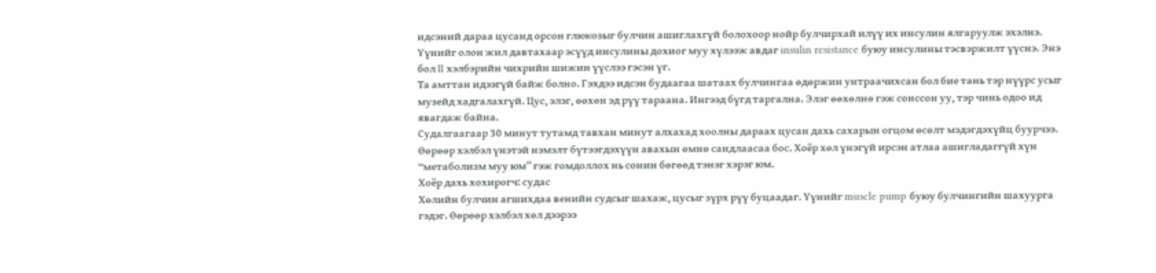идсэний дараа цусанд орсон глюкозыг булчин ашиглахгүй болохоор нойр булчирхай илүү их инсулин ялгаруулж эхэлнэ. Үүнийг олон жил давтахаар эсүүд инсулины дохиог муу хүлээж авдаг insulin resistance буюу инсулины тэсвэржилт үүснэ. Энэ бол II хэлбэрийн чихрийн шижин үүслээ гэсэн үг.
Та амттан идээгүй байж болно. Гэхдээ идсэн будаагаа шатаах булчингаа өдөржин унтраачихсан бол бие тань тэр нүүрс усыг музейд хадгалахгүй. Цус, элэг, өөхөн эд рүү тараана. Ингээд бүгд таргална. Элэг өөхөлнө гэж сонссон уу, тэр чинь одоо ид явагдаж байна.
Судалгаагаар 30 минут тутамд тавхан минут алхахад хоолны дараах цусан дахь сахарын огцом өсөлт мэдэгдэхүйц буурчээ. Өөрөөр хэлбэл үнэтэй нэмэлт бүтээгдэхүүн авахын өмнө сандлаасаа бос. Хоёр хөл үнэгүй ирсэн атлаа ашигладаггүй хүн “метаболизм муу юм” гэж гомдоллох нь сонин бөгөөд тэнэг хэрэг юм.
Хоёр дахь хохирогч: судас
Хөлийн булчин агшихдаа венийн судсыг шахаж, цусыг зүрх рүү буцаадаг. Үүнийг muscle pump буюу булчингийн шахуурга гэдэг. Өөрөөр хэлбэл хөл дээрээ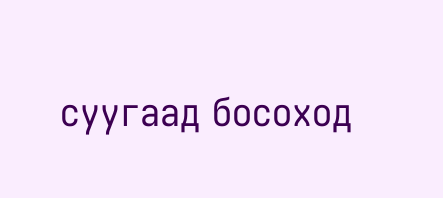суугаад босоход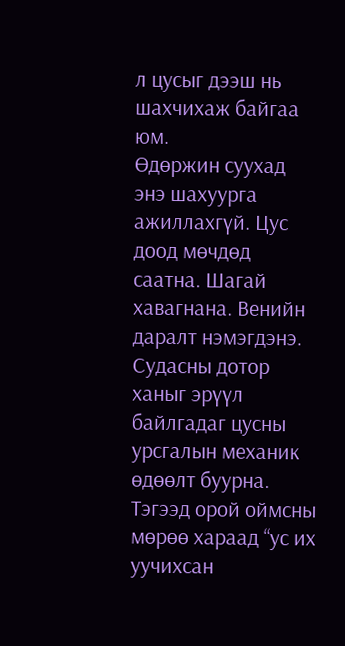л цусыг дээш нь шахчихаж байгаа юм.
Өдөржин суухад энэ шахуурга ажиллахгүй. Цус доод мөчдөд саатна. Шагай хавагнана. Венийн даралт нэмэгдэнэ. Судасны дотор ханыг эрүүл байлгадаг цусны урсгалын механик өдөөлт буурна.
Тэгээд орой оймсны мөрөө хараад “ус их уучихсан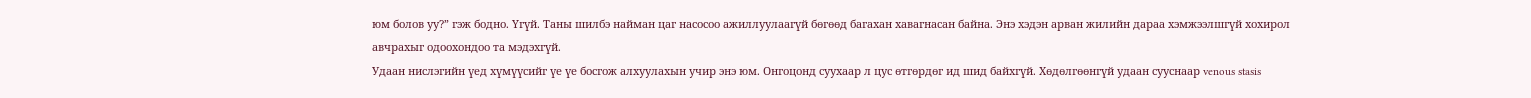юм болов уу?” гэж бодно. Үгүй. Таны шилбэ найман цаг насосоо ажиллуулаагүй бөгөөд багахан хавагнасан байна. Энэ хэдэн арван жилийн дараа хэмжээлшгүй хохирол авчрахыг одоохондоо та мэдэхгүй.
Удаан нислэгийн үед хүмүүсийг үе үе босгож алхуулахын учир энэ юм. Онгоцонд суухаар л цус өтгөрдөг ид шид байхгүй. Хөдөлгөөнгүй удаан сууснаар venous stasis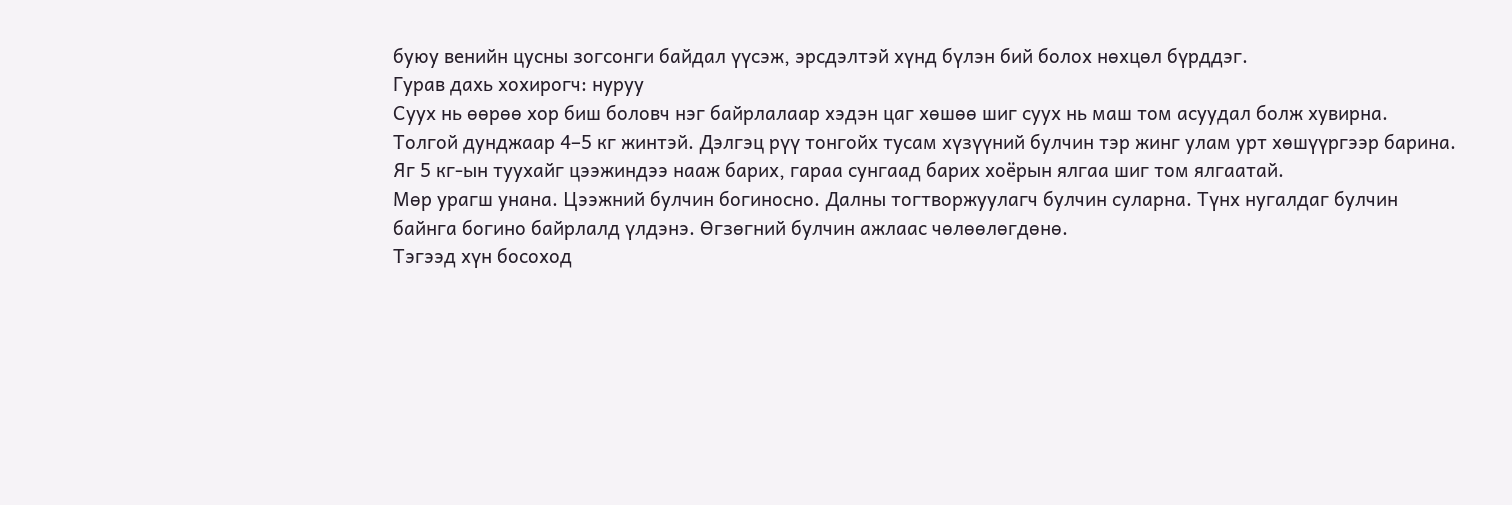буюу венийн цусны зогсонги байдал үүсэж, эрсдэлтэй хүнд бүлэн бий болох нөхцөл бүрддэг.
Гурав дахь хохирогч: нуруу
Суух нь өөрөө хор биш боловч нэг байрлалаар хэдэн цаг хөшөө шиг суух нь маш том асуудал болж хувирна.
Толгой дунджаар 4–5 кг жинтэй. Дэлгэц рүү тонгойх тусам хүзүүний булчин тэр жинг улам урт хөшүүргээр барина. Яг 5 кг-ын туухайг цээжиндээ нааж барих, гараа сунгаад барих хоёрын ялгаа шиг том ялгаатай.
Мөр урагш унана. Цээжний булчин богиносно. Далны тогтворжуулагч булчин суларна. Түнх нугалдаг булчин байнга богино байрлалд үлдэнэ. Өгзөгний булчин ажлаас чөлөөлөгдөнө.
Тэгээд хүн босоход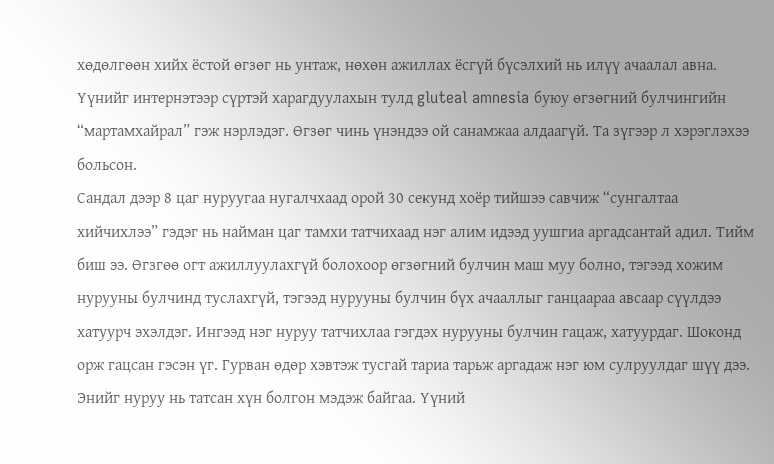хөдөлгөөн хийх ёстой өгзөг нь унтаж, нөхөн ажиллах ёсгүй бүсэлхий нь илүү ачаалал авна. Үүнийг интернэтээр сүртэй харагдуулахын тулд gluteal amnesia буюу өгзөгний булчингийн “мартамхайрал” гэж нэрлэдэг. Өгзөг чинь үнэндээ ой санамжаа алдаагүй. Та зүгээр л хэрэглэхээ больсон.
Сандал дээр 8 цаг нуруугаа нугалчхаад орой 30 секунд хоёр тийшээ савчиж “сунгалтаа хийчихлээ” гэдэг нь найман цаг тамхи татчихаад нэг алим идээд уушгиа аргадсантай адил. Тийм биш ээ. Өгзгөө огт ажиллуулахгүй болохоор өгзөгний булчин маш муу болно, тэгээд хожим нурууны булчинд туслахгүй, тэгээд нурууны булчин бүх ачааллыг ганцаараа авсаар сүүлдээ хатуурч эхэлдэг. Ингээд нэг нуруу татчихлаа гэгдэх нурууны булчин гацаж, хатуурдаг. Шоконд орж гацсан гэсэн үг. Гурван өдөр хэвтэж тусгай тариа тарьж аргадаж нэг юм сулруулдаг шүү дээ. Энийг нуруу нь татсан хүн болгон мэдэж байгаа. Үүний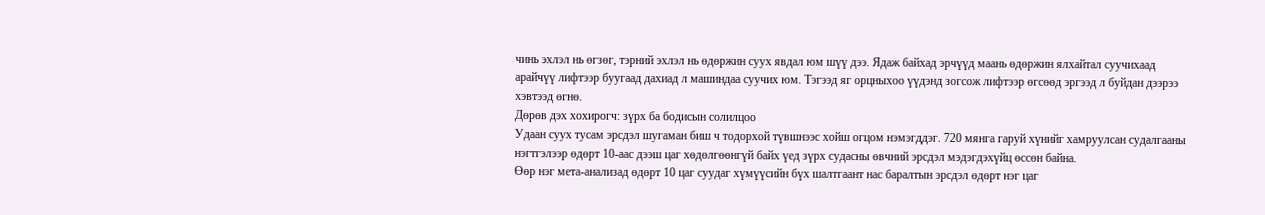чинь эхлэл нь өгзөг, тэрний эхлэл нь өдөржин суух явдал юм шүү дээ. Ядаж байхад эрчүүд маань өдөржин ялхайтал суучихаад арайчүү лифтээр буугаад дахиад л машиндаа суучих юм. Тэгээд яг орцныхоо үүдэнд зогсож лифтээр өгсөөд эргээд л буйдан дээрээ хэвтээд өгнө.
Дөрөв дэх хохирогч: зүрх ба бодисын солилцоо
Удаан суух тусам эрсдэл шугаман биш ч тодорхой түвшнээс хойш огцом нэмэгддэг. 720 мянга гаруй хүнийг хамруулсан судалгааны нэгтгэлээр өдөрт 10-аас дээш цаг хөдөлгөөнгүй байх үед зүрх судасны өвчний эрсдэл мэдэгдэхүйц өссөн байна.
Өөр нэг мета-анализад өдөрт 10 цаг суудаг хүмүүсийн бүх шалтгаант нас баралтын эрсдэл өдөрт нэг цаг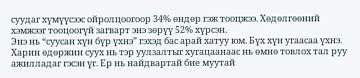суудаг хүмүүсээс ойролцоогоор 34% өндөр гэж тооцжээ. Хөдөлгөөний хэмжээг тооцоогүй загварт энэ зөрүү 52% хүрсэн.
Энэ нь “суусан хүн бүр үхнэ” гэхэд бас арай хатуу юм. Бүх хүн угаасаа үхнэ. Харин өдөржин суух нь тэр уулзалтыг хугацаанаас нь өмнө товлох тал руу ажилладаг гэсэн үг. Ер нь найдвартай бие муутай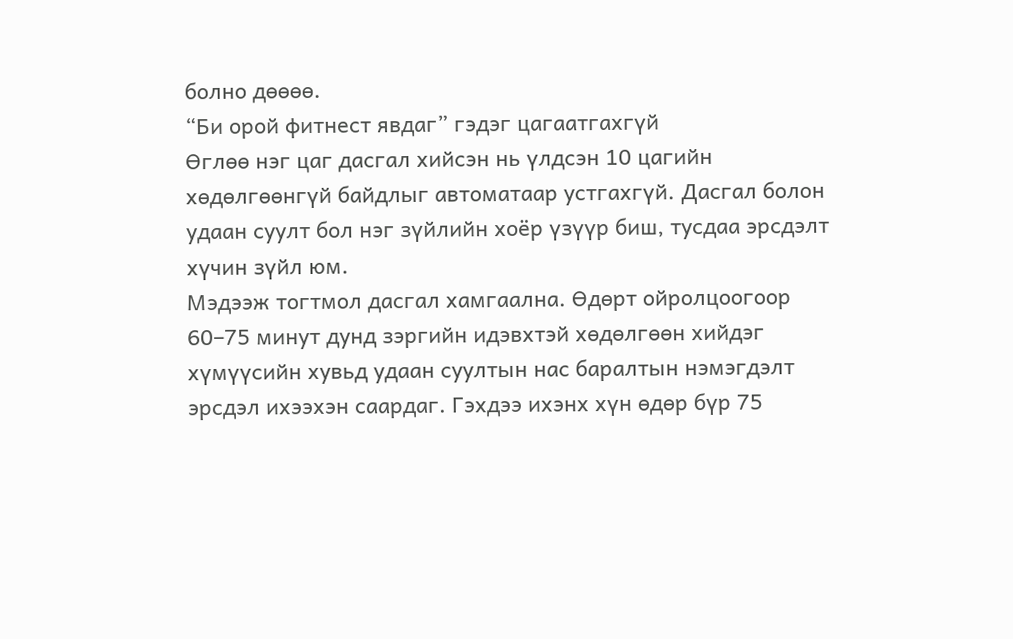болно дөөөө.
“Би орой фитнест явдаг” гэдэг цагаатгахгүй
Өглөө нэг цаг дасгал хийсэн нь үлдсэн 10 цагийн хөдөлгөөнгүй байдлыг автоматаар устгахгүй. Дасгал болон удаан суулт бол нэг зүйлийн хоёр үзүүр биш, тусдаа эрсдэлт хүчин зүйл юм.
Мэдээж тогтмол дасгал хамгаална. Өдөрт ойролцоогоор 60–75 минут дунд зэргийн идэвхтэй хөдөлгөөн хийдэг хүмүүсийн хувьд удаан суултын нас баралтын нэмэгдэлт эрсдэл ихээхэн саардаг. Гэхдээ ихэнх хүн өдөр бүр 75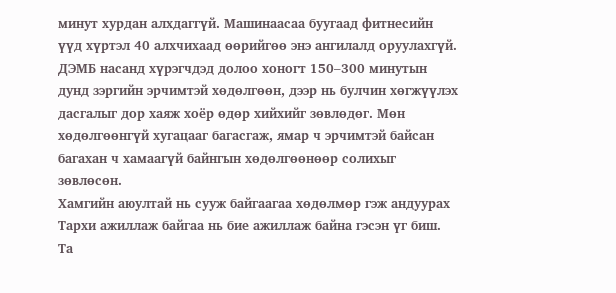минут хурдан алхдаггүй. Машинаасаа буугаад фитнесийн үүд хүртэл 40 алхчихаад өөрийгөө энэ ангилалд оруулахгүй.
ДЭМБ насанд хүрэгчдэд долоо хоногт 150–300 минутын дунд зэргийн эрчимтэй хөдөлгөөн, дээр нь булчин хөгжүүлэх дасгалыг дор хаяж хоёр өдөр хийхийг зөвлөдөг. Мөн хөдөлгөөнгүй хугацааг багасгаж, ямар ч эрчимтэй байсан багахан ч хамаагүй байнгын хөдөлгөөнөөр солихыг зөвлөсөн.
Хамгийн аюултай нь сууж байгаагаа хөдөлмөр гэж андуурах
Тархи ажиллаж байгаа нь бие ажиллаж байна гэсэн үг биш.
Та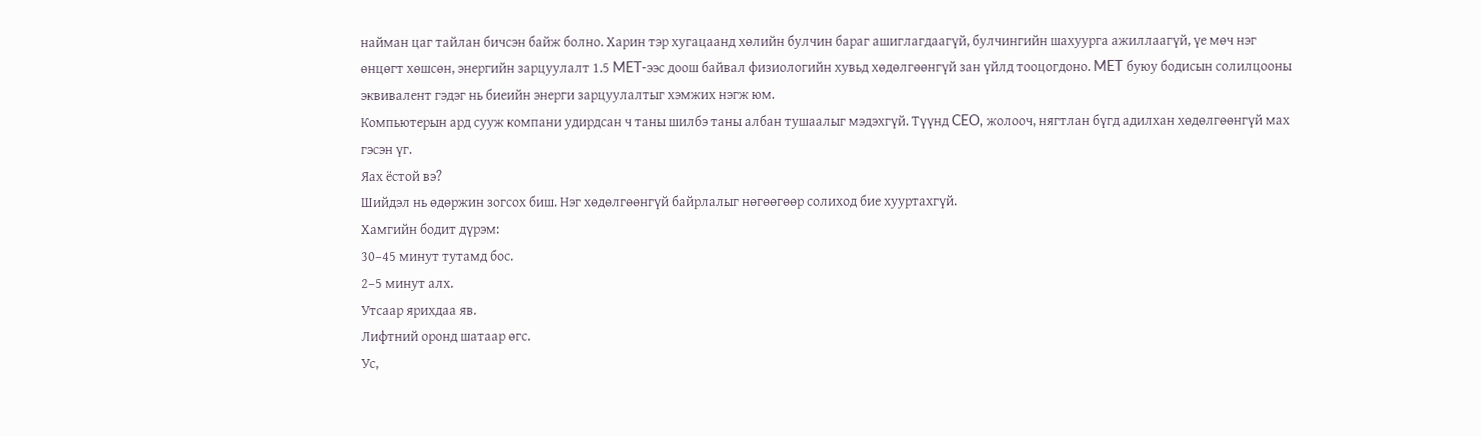найман цаг тайлан бичсэн байж болно. Харин тэр хугацаанд хөлийн булчин бараг ашиглагдаагүй, булчингийн шахуурга ажиллаагүй, үе мөч нэг өнцөгт хөшсөн, энергийн зарцуулалт 1.5 MET-ээс доош байвал физиологийн хувьд хөдөлгөөнгүй зан үйлд тооцогдоно. MET буюу бодисын солилцооны эквивалент гэдэг нь биеийн энерги зарцуулалтыг хэмжих нэгж юм.
Компьютерын ард сууж компани удирдсан ч таны шилбэ таны албан тушаалыг мэдэхгүй. Түүнд CEO, жолооч, нягтлан бүгд адилхан хөдөлгөөнгүй мах гэсэн үг.
Яах ёстой вэ?
Шийдэл нь өдөржин зогсох биш. Нэг хөдөлгөөнгүй байрлалыг нөгөөгөөр солиход бие хууртахгүй.
Хамгийн бодит дүрэм:
30–45 минут тутамд бос.
2–5 минут алх.
Утсаар ярихдаа яв.
Лифтний оронд шатаар өгс.
Ус,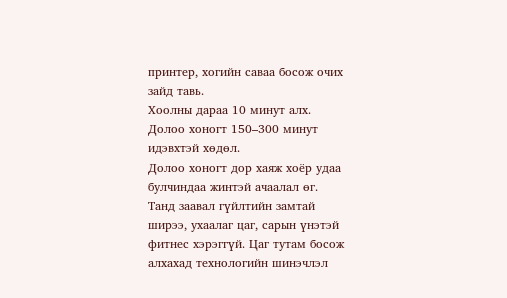принтер, хогийн саваа босож очих зайд тавь.
Хоолны дараа 10 минут алх.
Долоо хоногт 150–300 минут идэвхтэй хөдөл.
Долоо хоногт дор хаяж хоёр удаа булчиндаа жинтэй ачаалал өг.
Танд заавал гүйлтийн замтай ширээ, ухаалаг цаг, сарын үнэтэй фитнес хэрэггүй. Цаг тутам босож алхахад технологийн шинэчлэл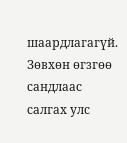шаардлагагүй. Зөвхөн өгзгөө сандлаас салгах улс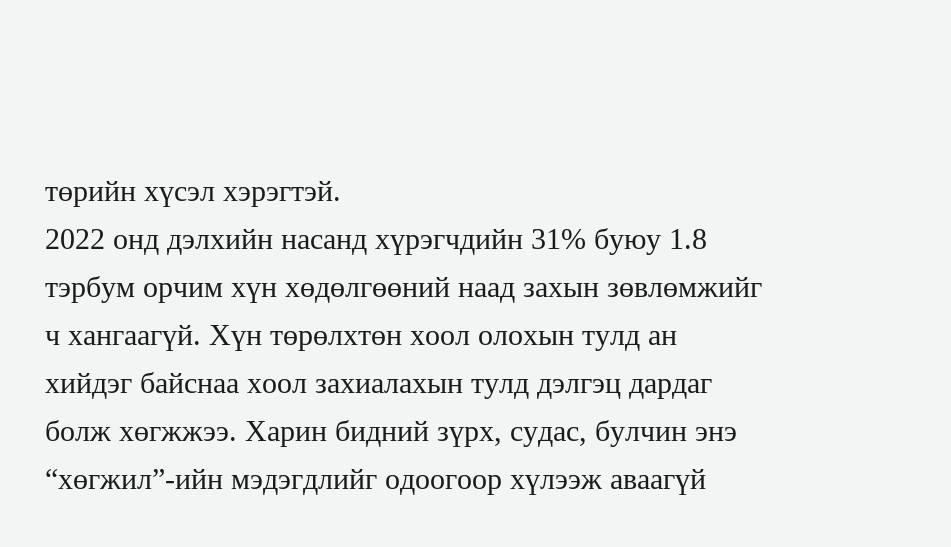төрийн хүсэл хэрэгтэй.
2022 онд дэлхийн насанд хүрэгчдийн 31% буюу 1.8 тэрбум орчим хүн хөдөлгөөний наад захын зөвлөмжийг ч хангаагүй. Хүн төрөлхтөн хоол олохын тулд ан хийдэг байснаа хоол захиалахын тулд дэлгэц дардаг болж хөгжжээ. Харин бидний зүрх, судас, булчин энэ “хөгжил”-ийн мэдэгдлийг одоогоор хүлээж аваагүй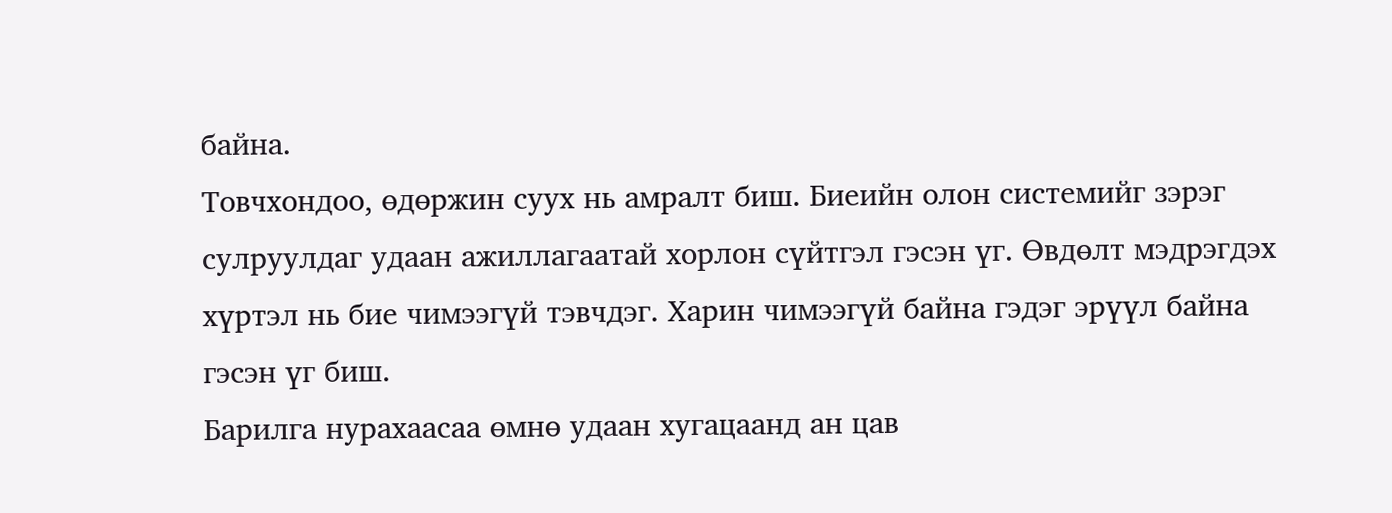байна.
Товчхондоо, өдөржин суух нь амралт биш. Биеийн олон системийг зэрэг сулруулдаг удаан ажиллагаатай хорлон сүйтгэл гэсэн үг. Өвдөлт мэдрэгдэх хүртэл нь бие чимээгүй тэвчдэг. Харин чимээгүй байна гэдэг эрүүл байна гэсэн үг биш.
Барилга нурахаасаа өмнө удаан хугацаанд ан цав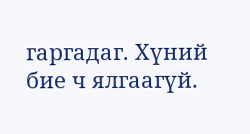гаргадаг. Хүний бие ч ялгаагүй.